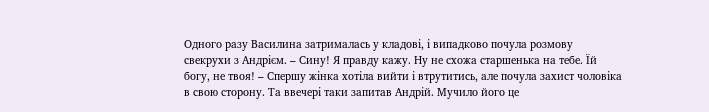Одного разу Василина затрималась у кладові, і випадково почула розмову свекрухи з Андрієм. – Сину! Я правду кажу. Ну не схожа старшенька на тебе. Їй богу, не твоя! – Спершу жінка хотіла вийти і втрутитись, але почула захист чоловіка в свою сторону. Та ввечері таки запитав Андрій. Мучило його це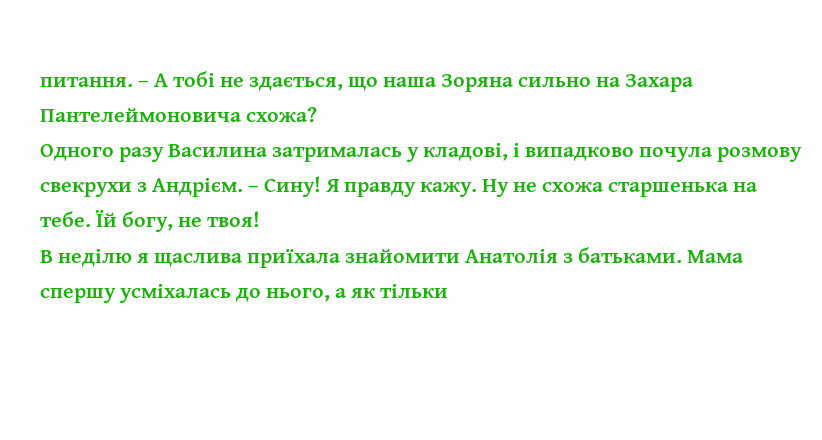питання. – А тобі не здається, що наша Зоряна сильно на Захара Пантелеймоновича схожа?
Одного разу Василина затрималась у кладові, і випадково почула розмову свекрухи з Андрієм. – Сину! Я правду кажу. Ну не схожа старшенька на тебе. Їй богу, не твоя!
В неділю я щаслива приїхала знайомити Анатолія з батьками. Мама спершу усміхалась до нього, а як тільки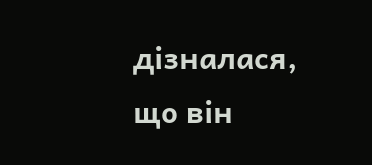дізналася, що він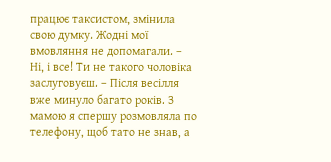працює таксистом, змінила свою думку. Жодні мої вмовляння не допомагали. – Ні, і все! Ти не такого чоловіка заслуговуєш. – Після весілля вже минуло багато років. З мамою я спершу розмовляла по телефону, щоб тато не знав, а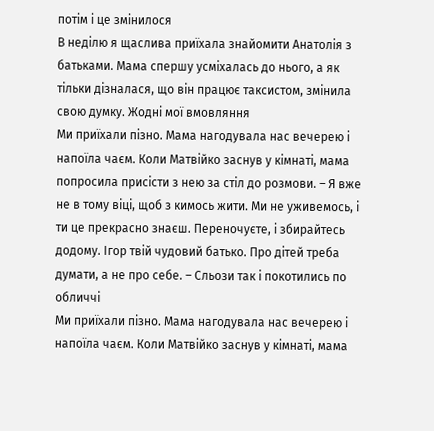потім і це змінилося
В неділю я щаслива приїхала знайомити Анатолія з батьками. Мама спершу усміхалась до нього, а як тільки дізналася, що він працює таксистом, змінила свою думку. Жодні мої вмовляння
Ми приїхали пізно. Мама нагодувала нас вечерею і напоїла чаєм. Коли Матвійко заснув у кімнаті, мама попросила присісти з нею за стіл до розмови. – Я вже не в тому віці, щоб з кимось жити. Ми не уживемось, і ти це прекрасно знаєш. Переночуєте, і збирайтесь додому. Ігор твій чудовий батько. Про дітей треба думати, а не про себе. – Сльози так і покотились по обличчі
Ми приїхали пізно. Мама нагодувала нас вечерею і напоїла чаєм. Коли Матвійко заснув у кімнаті, мама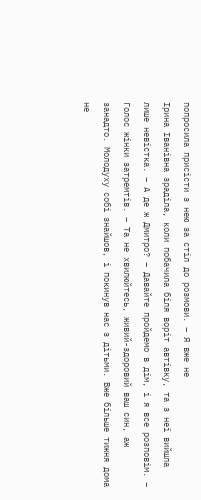попросила присісти з нею за стіл до розмови. – Я вже не
Ірина Іванівна зраділа, коли побачила біля воріт автівку, та з неї вийшла лише невістка. – А де ж Дмитро? – Давайте пройдемо в дім, і я все розповім. – Голос жінки затремтів. – Та не хвилюйтесь, живий-здоровий ваш син, аж занадто. Молодуху собі знайшов, і покинув нас з дітьми. Вже більше тижня дома не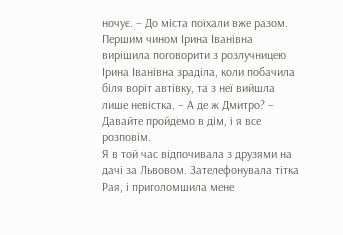ночує. – До міста поїхали вже разом. Першим чином Ірина Іванівна вирішила поговорити з розлучницею
Ірина Іванівна зраділа, коли побачила біля воріт автівку, та з неї вийшла лише невістка. – А де ж Дмитро? – Давайте пройдемо в дім, і я все розповім.
Я в той час відпочивала з друзями на дачі за Львовом. Зателефонувала тітка Рая, і приголомшила мене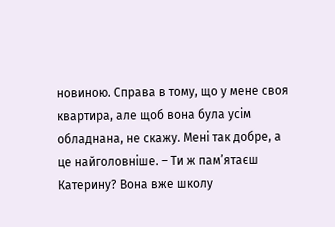новиною. Справа в тому, що у мене своя квартира, але щоб вона була усім обладнана, не скажу. Мені так добре, а це найголовніше. – Ти ж пам’ятаєш Катерину? Вона вже школу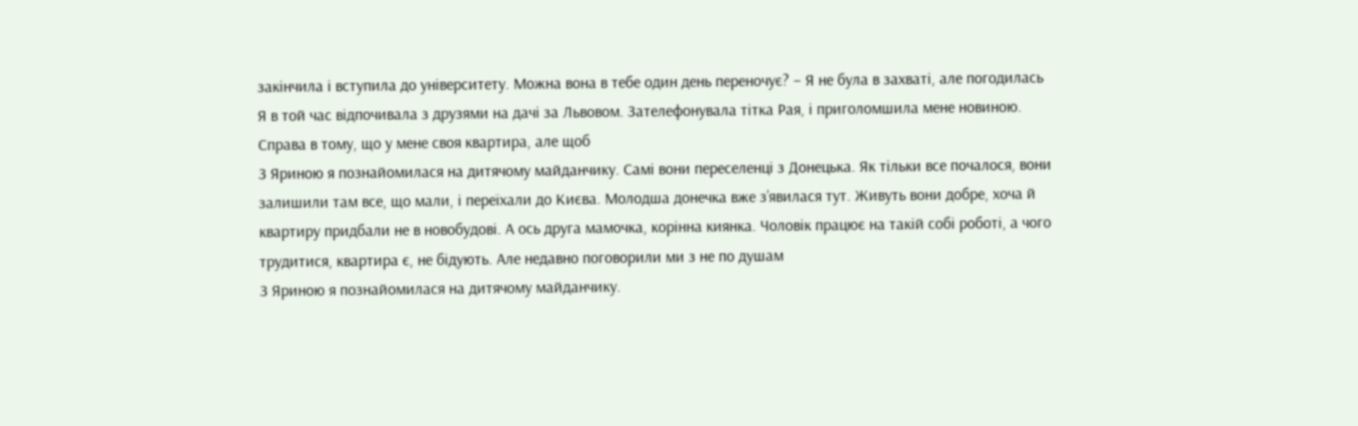закінчила і вступила до університету. Можна вона в тебе один день переночує? – Я не була в захваті, але погодилась
Я в той час відпочивала з друзями на дачі за Львовом. Зателефонувала тітка Рая, і приголомшила мене новиною. Справа в тому, що у мене своя квартира, але щоб
З Яриною я познайомилася на дитячому майданчику. Самі вони переселенці з Донецька. Як тільки все почалося, вони залишили там все, що мали, і переїхали до Києва. Молодша донечка вже з’явилася тут. Живуть вони добре, хоча й квартиру придбали не в новобудові. А ось друга мамочка, корінна киянка. Чоловік працює на такій собі роботі, а чого трудитися, квартира є, не бідують. Але недавно поговорили ми з не по душам
З Яриною я познайомилася на дитячому майданчику.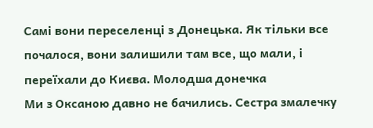Самі вони переселенці з Донецька. Як тільки все почалося, вони залишили там все, що мали, і переїхали до Києва. Молодша донечка
Ми з Оксаною давно не бачились. Сестра змалечку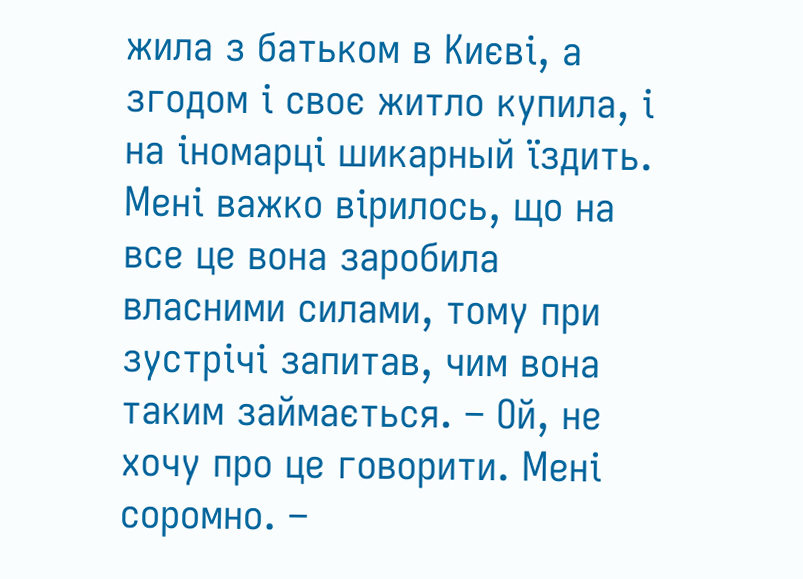жила з батьком в Києві, а згодом і своє житло купила, і на іномарці шикарный їздить. Мені важко вірилось, що на все це вона заробила власними силами, тому при зустрічі запитав, чим вона таким займається. – Ой, не хочу про це говорити. Мені соромно. –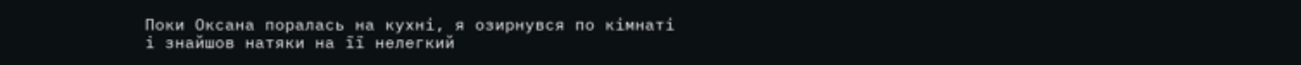Поки Оксана поралась на кухні, я озирнувся по кімнаті і знайшов натяки на її нелегкий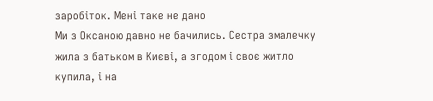заробіток. Мені таке не дано
Ми з Оксаною давно не бачились. Сестра змалечку жила з батьком в Києві, а згодом і своє житло купила, і на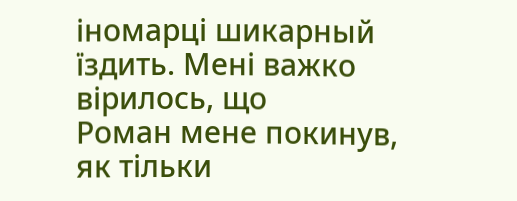іномарці шикарный їздить. Мені важко вірилось, що
Роман мене покинув, як тільки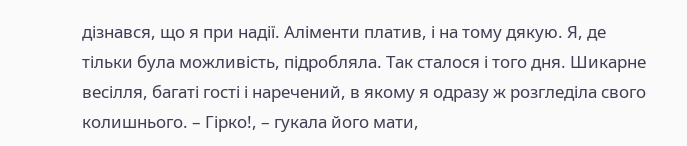дізнався, що я при надії. Аліменти платив, і на тому дякую. Я, де тільки була можливість, підробляла. Так сталося і того дня. Шикарне весілля, багаті гості і наречений, в якому я одразу ж розгледіла свого колишнього. – Гірко!, – гукала його мати,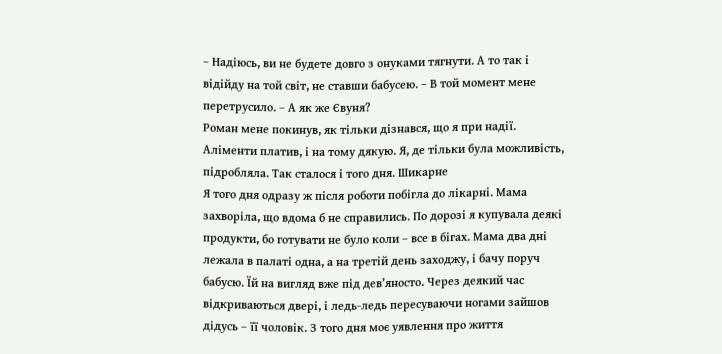– Надіюсь, ви не будете довго з онуками тягнути. А то так і відійду на той світ, не ставши бабусею. – В той момент мене перетрусило. – А як же Євуня?
Роман мене покинув, як тільки дізнався, що я при надії. Аліменти платив, і на тому дякую. Я, де тільки була можливість, підробляла. Так сталося і того дня. Шикарне
Я того дня одразу ж після роботи побігла до лікарні. Мама захворіла, що вдома б не справились. По дорозі я купувала деякі продукти, бо готувати не було коли – все в бігах. Мама два дні лежала в палаті одна, а на третій день заходжу, і бачу поруч бабусю. Їй на вигляд вже під дев’яносто. Через деякий час відкриваються двері, і ледь-ледь пересуваючи ногами зайшов дідусь – її чоловік. З того дня моє уявлення про життя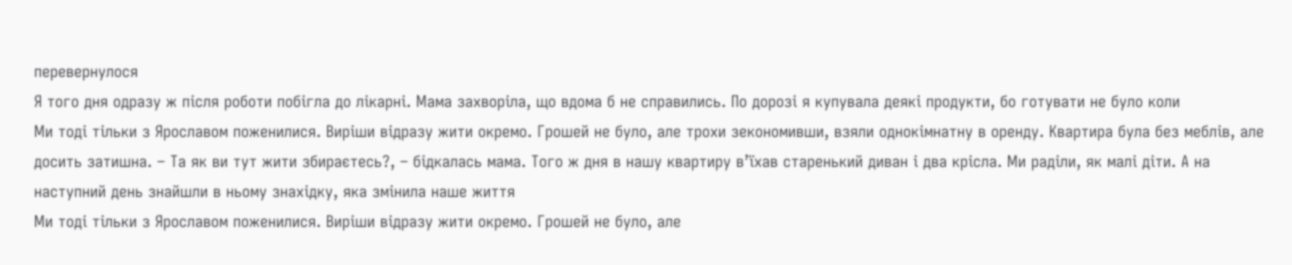перевернулося
Я того дня одразу ж після роботи побігла до лікарні. Мама захворіла, що вдома б не справились. По дорозі я купувала деякі продукти, бо готувати не було коли
Ми тоді тільки з Ярославом поженилися. Виріши відразу жити окремо. Грошей не було, але трохи зекономивши, взяли однокімнатну в оренду. Квартира була без меблів, але досить затишна. – Та як ви тут жити збираєтесь?, – бідкалась мама. Того ж дня в нашу квартиру в’їхав старенький диван і два крісла. Ми раділи, як малі діти. А на наступний день знайшли в ньому знахідку, яка змінила наше життя
Ми тоді тільки з Ярославом поженилися. Виріши відразу жити окремо. Грошей не було, але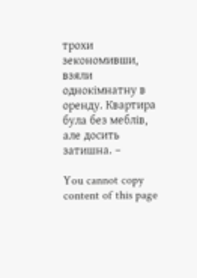трохи зекономивши, взяли однокімнатну в оренду. Квартира була без меблів, але досить затишна. –

You cannot copy content of this page